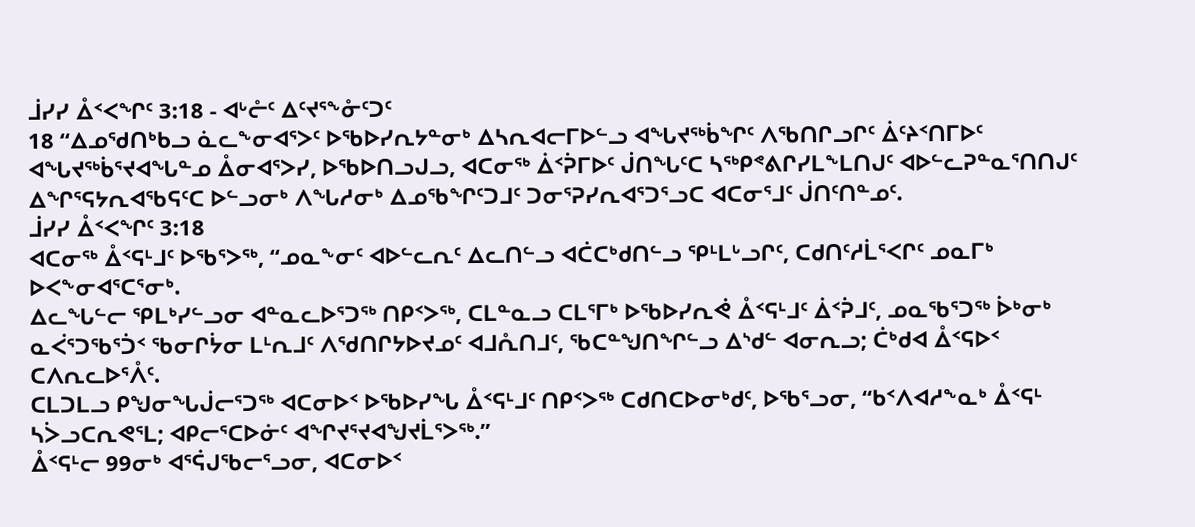ᒨᓯᓯ ᐂᑉᐸᖏᑦ 3:18 - ᐊᒡᓔᑦ ᐃᑦᔪᕐᖕᓁᑦᑐᑦ
18 “ᐃᓄᖁᑎᒃᑲᓗ ᓈᓚᖕᓂᐊᕐᐳᑦ ᐅᖃᐅᓯᕆᔭᓐᓂᒃ ᐃᓴᕆᐊᓕᒥᐅᓪᓗ ᐊᖓᔪᖅᑳᖏᑦ ᐱᖃᑎᒋᓗᒋᑦ ᐄᑦᔨᑉᑎᒥᐅᑦ ᐊᖓᔪᖅᑳᕐᔪᐊᖓᓐᓄ ᐂᓂᐊᕐᐳᓯ, ᐅᖃᐅᑎᓗᒍᓗ, ᐊᑕᓂᖅ ᐄᑉᕉᒥᐅᑦ ᒎᑎᖓᑦᑕ ᓴᖅᑭᕝᕕᒋᓯᒪᖕᒪᑎᒍᑦ ᐊᐅᓪᓚᕈᓐᓇᕐᑎᑎᒍᑦ ᐃᖏᕐᕋᔭᕆᐊᖃᕋᑦᑕ ᐅᓪᓗᓂᒃ ᐱᖓᓱᓂᒃ ᐃᓄᖃᖏᑦᑐᒧᑦ ᑐᓂᕐᕈᓯᕆᐊᕐᑐᕐᓗᑕ ᐊᑕᓂᕐᒧᑦ ᒎᑎᑦᑎᓐᓄᑦ.
ᒨᓯᓯ ᐂᑉᐸᖏᑦ 3:18
ᐊᑕᓂᖅ ᐂᑉᕋᒻᒧᑦ ᐅᖃᕐᐳᖅ, “ᓄᓇᖕᓂᑦ ᐊᐅᓪᓚᕆᑦ ᐃᓚᑎᓪᓗ ᐊᑖᑕᒃᑯᑎᓪᓗ ᕿᒻᒪᒡᓗᒋᑦ, ᑕᑯᑎᑦᓱᒫᕐᐸᒋᑦ ᓄᓇᒥᒃ ᐅᐸᖕᓂᐊᕐᑕᕐᓂᒃ.
ᐃᓚᖓᓪᓕ ᕿᒪᒃᓯᓪᓗᓂ ᐊᓐᓇᓚᐅᕐᑐᖅ ᑎᑭᑉᐳᖅ, ᑕᒪᓐᓇᓗ ᑕᒪᕐᒥᒃ ᐅᖃᐅᓯᕆᕚ ᐂᑉᕋᒻᒧᑦ ᐄᑉᕉᒧᑦ, ᓄᓇᖃᕐᑐᖅ ᐆᒃᓂᒃ ᓇᐹᕐᑐᖃᕐᑑᑉ ᖃᓂᒋᔮᓂ ᒪᒻᕆᒧᑦ ᐱᖁᑎᒋᔭᐅᔪᓄᑦ ᐊᒧᕅᑎᒧᑦ, ᖃᑕᓐᖑᑎᖏᓪᓗ ᐃᔅᑯᓪ ᐊᓂᕆᓗ; ᑖᒃᑯᐊ ᐂᑉᕋᐅᑉ ᑕᐱᕆᓚᐅᕐᐰᑦ.
ᑕᒪᑐᒪᓗ ᑭᖑᓂᖓᒎᓕᕐᑐᖅ ᐊᑕᓂᐅᑉ ᐅᖃᐅᓯᖓ ᐂᑉᕋᒻᒧᑦ ᑎᑭᑉᐳᖅ ᑕᑯᑎᑕᐅᓂᒃᑯᑦ, ᐅᖃᕐᓗᓂ, “ᑲᑉᐱᐊᓱᖕᓇᒃ ᐂᑉᕋᒻ ᓴᐴᓗᑕᕆᕙᕐᒪ; ᐊᑭᓕᕐᑕᐅᓃᑦ ᐊᖏᔪᕐᔪᐊᖑᔪᒫᕐᐳᖅ.”
ᐂᑉᕋᒻᓕ 99ᓂᒃ ᐊᕐᕌᒍᖃᓕᕐᓗᓂ, ᐊᑕᓂᐅᑉ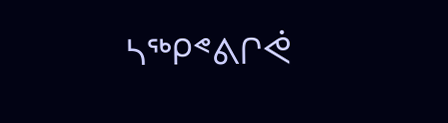ᓴᖅᑭᕝᕕᒋᕚ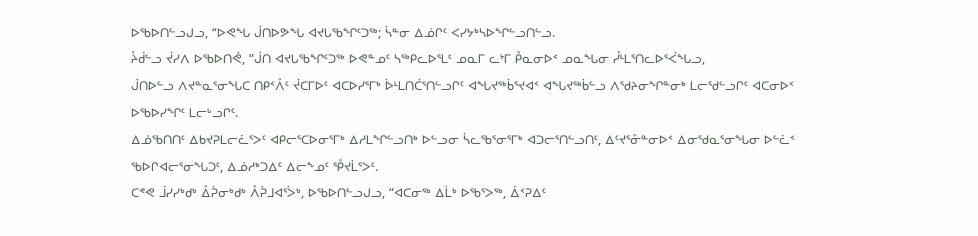ᐅᖃᐅᑎᓪᓗᒍᓗ, “ᐅᕙᖓ ᒎᑎᐅᕗᖓ ᐊᔪᒐᖃᖏᑦᑐᖅ; ᓵᓐᓂ ᐃᓅᒋᑦ ᐸᓯᔭᒃᓴᐅᖏᓪᓗᑎᓪᓗ.
ᔧᑰᓪᓗ ᔫᓯᐱ ᐅᖃᐅᑎᕚ, “ᒎᑎ ᐊᔪᒐᖃᖏᑦᑐᖅ ᐅᕙᓐᓄᑦ ᓴᖅᑭᓚᐅᕐᒪᑦ ᓄᓇᒥ ᓚᔾᒥ ᑬᓇᓂᐅᑉ ᓄᓇᖓᓂ ᓮᒻᒪᕐᑎᓚᐅᕐᐹᖓᓗ,
ᒎᑎᐅᓪᓗ ᐱᔪᓐᓇᕐᓂᖓᑕ ᑎᑭᑉᐰᑦ ᔫᑕᒥᐅᑦ ᐊᑕᐅᓯᕐᒥᒃ ᐆᒻᒪᑎᑖᕐᑎᓪᓗᒋᑦ ᐊᖓᔪᖅᑳᕐᔪᐊᑉ ᐊᖓᔪᖅᑳᓪᓗ ᐱᖁᔨᓂᖏᓐᓂᒃ ᒪᓕᖁᓪᓗᒋᑦ ᐊᑕᓂᐅᑉ ᐅᖃᐅᓯᖏᑦ ᒪᓕᒡᓗᒋᑦ.
ᐃᓅᖃᑎᑎᑦ ᐃᑲᔪᕈᒪᓕᓛᕐᐳᑦ ᐊᑭᓕᕐᑕᐅᓂᕐᒥᒃ ᐃᓱᒪᖏᓪᓗᑎᒃ ᐅᓪᓗᓂ ᓵᓚᖃᕐᓂᕐᒥᒃ ᐊᑐᓕᕐᑎᓪᓗᑎᑦ, ᐃᑦᔪᕐᓁᓐᓂᐅᑉ ᐃᓂᖁᓇᕐᓂᖓᓂ ᐅᓪᓛᑉ ᖃᐅᒋᐊᓕᕐᓂᖓᑐᑦ, ᐃᓅᓱᒃᑐᐃᑦ ᐃᓕᖕᓄᑦ ᕾᔪᒫᕐᐳᑦ.
ᑕᕝᕙ ᒨᓯᓯᒃᑯᒃ ᐂᕉᓂᒃᑯᒃ ᐰᕉᒧᐊᕐᐴᒃ, ᐅᖃᐅᑎᓪᓗᒍᓗ, “ᐊᑕᓂᖅ ᐃᒫᒃ ᐅᖃᕐᐳᖅ, ᐄᑉᕈᐃᑦ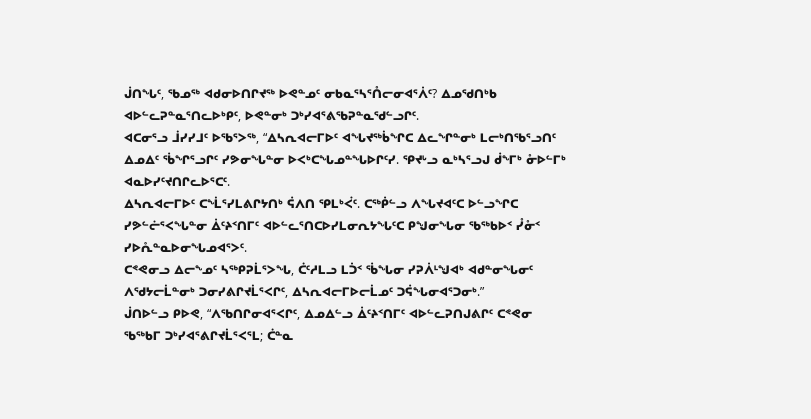ᒎᑎᖓᑦ, ᖃᓄᖅ ᐊᑯᓂᐅᑎᒋᔪᖅ ᐅᕙᓐᓄᑦ ᓂᑲᓇᕐᓴᕐᑍᓕᓂᐊᕐᐲᑦ? ᐃᓄᖁᑎᒃᑲ ᐊᐅᓪᓚᕈᓐᓇᕐᑎᓚᐅᒃᑭᑦ, ᐅᕙᓐᓂᒃ ᑐᒃᓯᐊᕐᕕᖃᕈᓐᓇᖁᓪᓗᒋᑦ.
ᐊᑕᓂᕐᓗ ᒨᓯᓯᒧᑦ ᐅᖃᕐᐳᖅ, “ᐃᓴᕆᐊᓕᒥᐅᑦ ᐊᖓᔪᖅᑳᖏᑕ ᐃᓚᖏᓐᓂᒃ ᒪᓕᒃᑎᖃᕐᓗᑎᑦ ᐃᓄᐃᑦ ᖄᖏᕐᓗᒋᑦ ᓯᕗᓂᖓᓐᓂ ᐅᐸᒃᑕᖓᓄᓐᖓᐅᒋᑦᓯ. ᕿᔪᒡᓗ ᓇᒃᓴᕐᓗᒍ ᑰᖕᒥᒃ ᓁᐅᓪᒥᒃ ᐊᓇᐅᓯᑦᔪᑎᒋᓚᐅᕐᑕᑦ.
ᐃᓴᕆᐊᓕᒥᐅᑦ ᑕᖕᒫᕐᓯᒪᕕᒋᔭᑎᒃ ᕌᐱᑎ ᕿᒪᒃᐹᑦ. ᑕᖅᑮᓪᓗ ᐱᖓᔪᐊᑦᑕ ᐅᓪᓗᖏᑕ ᓯᕗᓪᓖᕐᐸᖓᓐᓂ ᐄᑦᔨᑉᑎᒥᑦ ᐊᐅᓪᓚᕐᑎᑕᐅᓯᒪᓂᕆᔭᖓᑦᑕ ᑭᖑᓂᖓᓂ ᖃᖅᑲᐅᑉ ᓮᓁᑉ ᓯᐅᕅᓐᓇᐅᓂᖓᓄᐊᕐᐳᑦ.
ᑕᕝᕙᓂᓗ ᐃᓕᖕᓄᑦ ᓴᖅᑭᕈᒫᕐᐳᖓ, ᑖᑦᓱᒪᓗ ᒪᑑᑉ ᖄᖓᓂ ᓯᕈᐲᒻᖑᐊᒃ ᐊᑯᓐᓂᖓᓂᑦ ᐱᖁᔭᓕᒫᓐᓂᒃ ᑐᓂᓯᕕᒋᔪᒫᕐᐸᒋᑦ, ᐃᓴᕆᐊᓕᒥᐅᓕᒫᓄᑦ ᑐᕌᖓᓂᐊᕐᑐᓂᒃ.”
ᒎᑎᐅᓪᓗ ᑭᐅᕙ, “ᐱᖃᑎᒋᓂᐊᕐᐸᒋᑦ, ᐃᓄᐃᓪᓗ ᐄᑦᔨᑉᑎᒥᑦ ᐊᐅᓪᓚᕈᑎᒍᕕᒋᑦ ᑕᕝᕙᓂ ᖃᖅᑲᒥ ᑐᒃᓯᐊᕐᕕᒋᔪᒫᕐᐸᕐᒪ; ᑖᓐᓇ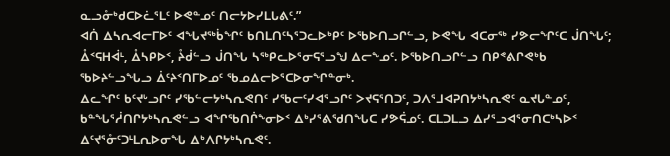ᓇᓗᓁᒃᑯᑕᐅᓛᕐᒪᑦ ᐅᕙᓐᓄᑦ ᑎᓕᔭᐅᓯᒪᒐᕕᑦ.”
ᐊᑏ ᐃᓴᕆᐊᓕᒥᐅᑦ ᐊᖓᔪᖅᑳᖏᑦ ᑲᑎᒪᑎᑦᓴᕐᑐᓚᐅᒃᑭᑦ ᐅᖃᐅᑎᓗᒋᓪᓗ, ᐅᕙᖓ ᐊᑕᓂᖅ ᓯᕗᓕᖏᑦᑕ ᒎᑎᖓᑦ; ᐂᑉᕋᕼᐋᒻ, ᐂᓴᑭᐅᑉ, ᔧᑰᓪᓗ ᒎᑎᖓ ᓴᖅᑭᓚᐅᕐᓂᕋᕐᓗᖑ ᐃᓕᖕᓄᑦ. ᐅᖃᐅᑎᓗᒋᓪᓗ ᑎᑭᕝᕕᒋᕙᒃᑲ ᖃᐅᔨᓪᓗᖓᓗ ᐄᑦᔨᑉᑎᒥᐅᓄᑦ ᖃᓄᐃᓕᐅᕐᑕᐅᓂᖏᓐᓂᒃ.
ᐃᓚᖏᑦ ᑲᑦᔪᒡᓗᒋᑦ ᓯᖃᓪᓕᔭᒃᓴᕆᕙᑎᑦ ᓯᖃᓕᑦᓯᐊᕐᓗᒋᑦ ᐳᔪᕋᕐᑎᑐᑦ, ᑐᐱᕐᒧᐊᕈᑎᔭᒃᓴᕆᕙᑦ ᓇᔪᒐᓐᓄᑦ, ᑲᓐᖓᕐᓲᑎᒋᔭᒃᓴᕆᕙᓪᓗ ᐊᖏᖃᑎᒌᖕᓂᐅᑉ ᐃᒃᓯᕐᕕᖁᑎᖓᑕ ᓯᕗᕌᓄᑦ. ᑕᒪᑐᒪᓗ ᐃᓯᕐᓗᐊᕐᓂᑎᑕᒃᓴᐅᑉ ᐃᑦᔪᕐᓁᑦᑐᒻᒪᕆᐅᓂᖓ ᐃᒃᐱᒋᔭᒃᓴᕆᕙᑦ.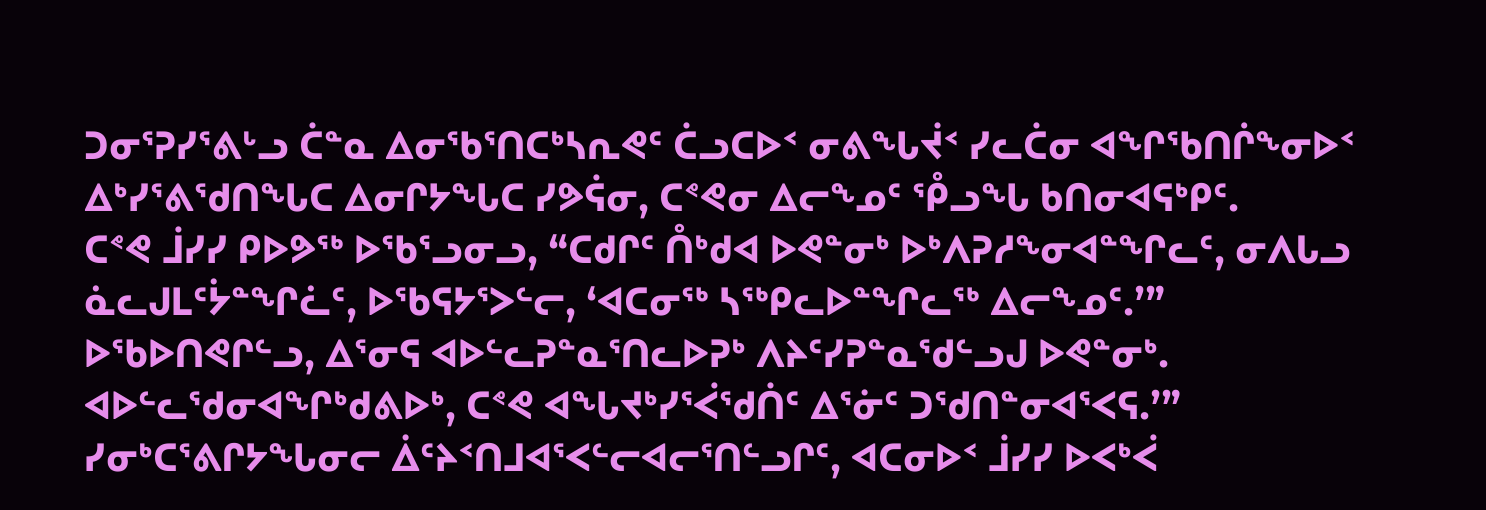ᑐᓂᕐᕈᓯᕐᕕᒡᓗ ᑖᓐᓇ ᐃᓂᖃᕐᑎᑕᒃᓴᕆᕙᑦ ᑖᓗᑕᐅᑉ ᓂᕕᖓᔫᑉ ᓯᓚᑖᓂ ᐊᖏᖃᑎᒌᖕᓂᐅᑉ ᐃᒃᓯᕐᕕᖁᑎᖓᑕ ᐃᓂᒋᔭᖓᑕ ᓯᕗᕌᓂ, ᑕᕝᕙᓂ ᐃᓕᖕᓄᑦ ᕾᓗᖓ ᑲᑎᓂᐊᕋᒃᑭᑦ.
ᑕᕝᕙ ᒨᓯᓯ ᑭᐅᕗᖅ ᐅᖃᕐᓗᓂᓗ, “ᑕᑯᒋᑦ ᑍᒃᑯᐊ ᐅᕙᓐᓂᒃ ᐅᒃᐱᕈᓱᖕᓂᐊᓐᖏᓚᑦ, ᓂᐱᒐᓗ ᓈᓚᒍᒪᑦᔮᓐᖏᓛᑦ, ᐅᖃᕋᔭᕐᐳᓪᓕ, ‘ᐊᑕᓂᖅ ᓴᖅᑭᓚᐅᓐᖏᓚᖅ ᐃᓕᖕᓄᑦ.’”
ᐅᖃᐅᑎᕙᒋᓪᓗ, ᐃᕐᓂᕋ ᐊᐅᓪᓚᕈᓐᓇᕐᑎᓚᐅᕈᒃ ᐱᔨᑦᓯᕈᓐᓇᖁᓪᓗᒍ ᐅᕙᓐᓂᒃ. ᐊᐅᓪᓚᖁᓂᐊᖏᒃᑯᕕᐅᒃ, ᑕᕝᕙ ᐊᖓᔪᒃᓯᕐᐹᖁᑏᑦ ᐃᕐᓃᑦ ᑐᖁᑎᓐᓂᐊᕐᐸᕋ.’”
ᓯᓂᒃᑕᕐᕕᒋᔭᖓᓂᓕ ᐄᑦᔨᑉᑎᒧᐊᕐᐸᓪᓕᐊᓕᕐᑎᓪᓗᒋᑦ, ᐊᑕᓂᐅᑉ ᒨᓯᓯ ᐅᐸᒃᐹ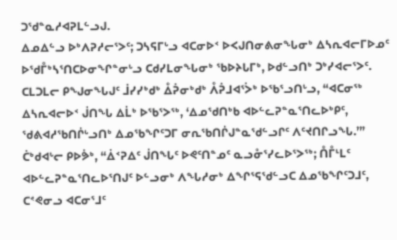ᑐᖁᓐᓇᓱᐊᕈᒪᓪᓗᒍ.
ᐃᓄᐃᓪᓗ ᐅᒃᐱᕈᓱᓕᕐᐳᑦ; ᑐᓴᕋᒥᒡᓗ ᐊᑕᓂᐅᑉ ᐅᐸᒍᑎᓂᕕᓂᖓᓂᒃ ᐃᓴᕆᐊᓕᒥᐅᓄᑦ ᐅᖁᒤᒃᓴᕐᑎᑕᐅᓂᖏᓐᓂᒡᓗ ᑕᑯᓯᒪᓂᖓᓂᒃ ᖃᐅᔨᒐᒥᒃ, ᐅᑯᓪᓗᑎᒃ ᑐᒃᓯᐊᓕᕐᐳᑦ.
ᑕᒪᑐᒪᓕ ᑭᖑᓂᖓᒍᑦ ᒨᓯᓯᒃᑯᒃ ᐂᕉᓂᒃᑯᒃ ᐰᕉᒧᐊᕐᐴᒃ ᐅᖃᕐᓗᑎᒡᓗ, “ᐊᑕᓂᖅ ᐃᓴᕆᐊᓕᐅᑉ ᒎᑎᖓ ᐃᒫᒃ ᐅᖃᕐᐳᖅ, ‘ᐃᓄᖁᑎᒃᑲ ᐊᐅᓪᓚᕈᓐᓇᕐᑎᓚᐅᒃᑭᑦ, ᖁᕕᐊᓱᖃᑎᒌᒡᓗᑎᒃ ᐃᓄᖃᖏᑦᑐᒥ ᓂᕆᖃᑎᒌᒍᓐᓇᖁᓪᓗᒋᑦ ᐱᑦᔪᑎᒋᓗᖓ.’”
ᑖᒃᑯᐊᒡᓕ ᑭᐅᕘᒃ, “ᐄᑉᕈᐃᑦ ᒎᑎᖓᑦ ᐅᕙᑦᑎᓐᓄᑦ ᓇᓗᓁᕐᓯᓚᐅᕐᐳᖅ; ᑍᒤᒻᒪᑦ ᐊᐅᓪᓚᕈᓐᓇᕐᑎᓚᐅᕐᑎᒍᑦ ᐅᓪᓗᓂᒃ ᐱᖓᓱᓂᒃ ᐃᖏᕐᕋᖁᓪᓗᑕ ᐃᓄᖃᖏᑦᑐᒧᑦ, ᑕᕝᕙᓂᓗ ᐊᑕᓂᕐᒧᑦ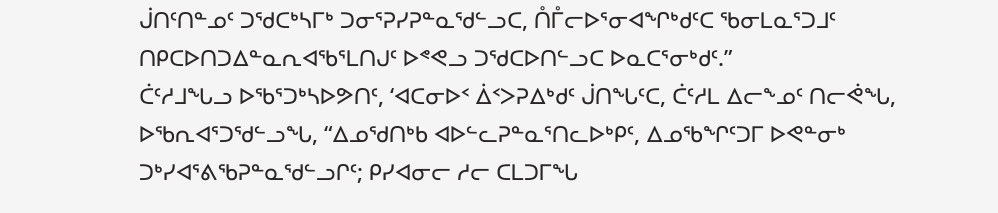ᒎᑎᑦᑎᓐᓄᑦ ᑐᖁᑕᒃᓴᒥᒃ ᑐᓂᕐᕈᓯᕈᓐᓇᖁᓪᓗᑕ, ᑍᒤᓕᐅᕐᓂᐊᖏᒃᑯᑦᑕ ᖃᓂᒪᓇᕐᑐᒧᑦ ᑎᑭᑕᐅᑎᑐᐃᓐᓇᕆᐊᖃᕐᒪᑎᒍᑦ ᐅᕝᕙᓗ ᑐᖁᑕᐅᑎᓪᓗᑕ ᐅᓇᑕᕐᓂᒃᑯᑦ.”
ᑖᑦᓱᒧᖓᓗ ᐅᖃᕐᑐᒃᓴᐅᕗᑎᑦ, ‘ᐊᑕᓂᐅᑉ ᐄᑉᐳᕈᐃᒃᑯᑦ ᒎᑎᖓᑦᑕ, ᑖᑦᓱᒪ ᐃᓕᖕᓄᑦ ᑎᓕᕚᖓ, ᐅᖃᕆᐊᕐᑐᖁᓪᓗᖓ, “ᐃᓄᖁᑎᒃᑲ ᐊᐅᓪᓚᕈᓐᓇᕐᑎᓚᐅᒃᑭᑦ, ᐃᓄᖃᖏᑦᑐᒥ ᐅᕙᓐᓂᒃ ᑐᒃᓯᐊᕐᕕᖃᕈᓐᓇᖁᓪᓗᒋᑦ; ᑭᓯᐊᓂᓕ ᓱᓕ ᑕᒪᑐᒥᖓ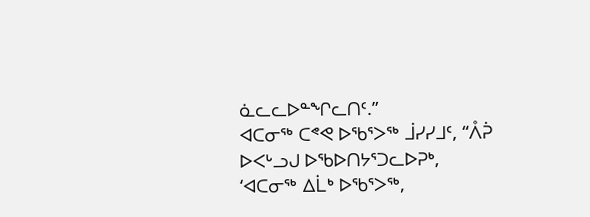ᓈᓚᓚᐅᓐᖏᓚᑎᑦ.”
ᐊᑕᓂᖅ ᑕᕝᕙ ᐅᖃᕐᐳᖅ ᒨᓯᓯᒧᑦ, “ᐰᕉ ᐅᐸᒡᓗᒍ ᐅᖃᐅᑎᔭᕐᑐᓚᐅᕈᒃ, ‘ᐊᑕᓂᖅ ᐃᒫᒃ ᐅᖃᕐᐳᖅ,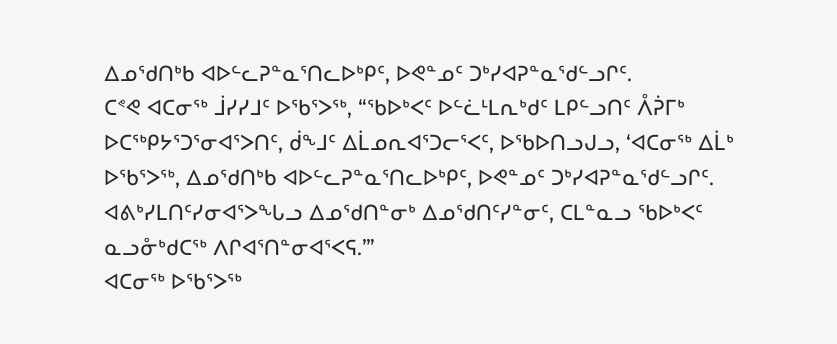ᐃᓄᖁᑎᒃᑲ ᐊᐅᓪᓚᕈᓐᓇᕐᑎᓚᐅᒃᑭᑦ, ᐅᕙᓐᓄᑦ ᑐᒃᓯᐊᕈᓐᓇᖁᓪᓗᒋᑦ.
ᑕᕝᕙ ᐊᑕᓂᖅ ᒨᓯᓯᒧᑦ ᐅᖃᕐᐳᖅ, “ᖃᐅᒃᐸᑦ ᐅᓪᓛᒻᒪᕆᒃᑯᑦ ᒪᑭᓪᓗᑎᑦ ᐰᕉᒥᒃ ᐅᑕᖅᑭᔭᕐᑐᕐᓂᐊᕐᐳᑎᑦ, ᑰᖕᒧᑦ ᐃᒫᓄᕆᐊᕐᑐᓕᕐᐸᑦ, ᐅᖃᐅᑎᓗᒍᓗ, ‘ᐊᑕᓂᖅ ᐃᒫᒃ ᐅᖃᕐᐳᖅ, ᐃᓄᖁᑎᒃᑲ ᐊᐅᓪᓚᕈᓐᓇᕐᑎᓚᐅᒃᑭᑦ, ᐅᕙᓐᓄᑦ ᑐᒃᓯᐊᕈᓐᓇᖁᓪᓗᒋᑦ.
ᐊᕕᒃᓯᒪᑎᑦᓯᓂᐊᕐᐳᖓᓗ ᐃᓄᖁᑎᓐᓂᒃ ᐃᓄᖁᑎᑦᓯᓐᓂᑦ, ᑕᒪᓐᓇᓗ ᖃᐅᒃᐸᑦ ᓇᓗᓁᒃᑯᑕᖅ ᐱᒋᐊᕐᑎᓐᓂᐊᕐᐸᕋ.’”
ᐊᑕᓂᖅ ᐅᖃᕐᐳᖅ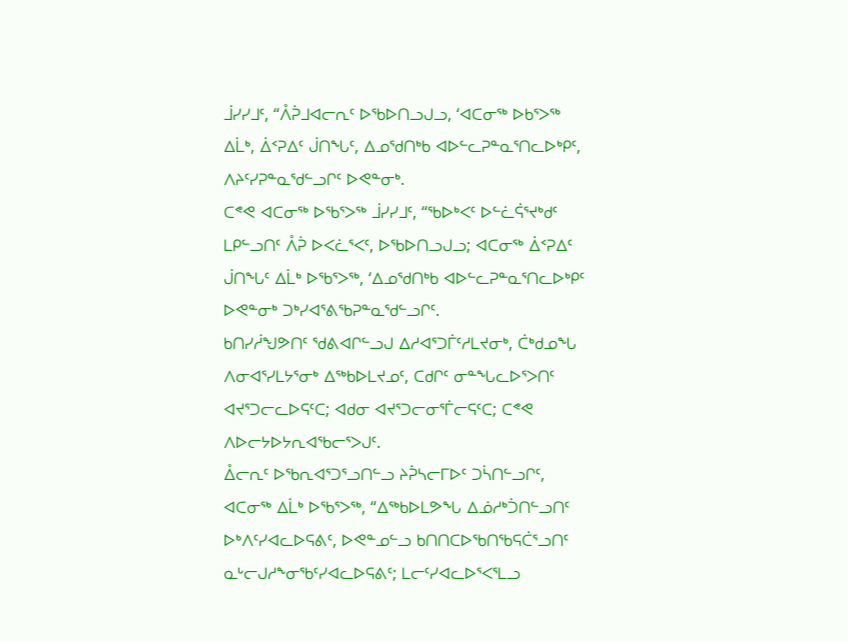ᒨᓯᓯᒧᑦ, “ᐰᕉᒧᐊᓕᕆᑦ ᐅᖃᐅᑎᓗᒍᓗ, ‘ᐊᑕᓂᖅ ᐅᑲᕐᐳᖅ ᐃᒫᒃ, ᐄᑉᕈᐃᑦ ᒎᑎᖓᑦ, ᐃᓄᖁᑎᒃᑲ ᐊᐅᓪᓚᕈᓐᓇᕐᑎᓚᐅᒃᑭᑦ, ᐱᔨᑦᓯᕈᓐᓇᖁᓪᓗᒋᑦ ᐅᕙᓐᓂᒃ.
ᑕᕝᕙ ᐊᑕᓂᖅ ᐅᖃᕐᐳᖅ ᒨᓯᓯᒧᑦ, “ᖃᐅᒃᐸᑦ ᐅᓪᓛᕌᕐᔪᒃᑯᑦ ᒪᑭᓪᓗᑎᑦ ᐰᕉ ᐅᐸᓛᕐᐸᑦ, ᐅᖃᐅᑎᓗᒍᓗ; ᐊᑕᓂᖅ ᐄᑉᕈᐃᑦ ᒎᑎᖓᑦ ᐃᒫᒃ ᐅᖃᕐᐳᖅ, ‘ᐃᓄᖁᑎᒃᑲ ᐊᐅᓪᓚᕈᓐᓇᕐᑎᓚᐅᒃᑭᑦ ᐅᕙᓐᓂᒃ ᑐᒃᓯᐊᕐᕕᖃᕈᓐᓇᖁᓪᓗᒋᑦ.
ᑲᑎᓯᓲᖑᕗᑎᑦ ᖁᕕᐊᒋᓪᓗᒍ ᐃᓱᐊᕐᑐᒦᑦᓱᒪᔪᓂᒃ, ᑖᒃᑯᓄᖓ ᐱᓂᐊᕐᓯᒪᔭᕐᓂᒃ ᐃᖅᑲᐅᒪᔪᓄᑦ, ᑕᑯᒋᑦ ᓂᓐᖓᓚᐅᕐᐳᑎᑦ ᐊᔪᕐᑐᓕᓚᐅᕋᑦᑕ; ᐊᑯᓂ ᐊᔪᕐᑐᓕᓂᕐᒦᓕᕋᑦᑕ; ᑕᕝᕙ ᐱᐅᓕᔭᐅᔭᕆᐊᖃᓕᕐᐳᒍᑦ.
ᐂᓕᕆᑦ ᐅᖃᕆᐊᕐᑐᕐᓗᑎᓪᓗ ᔨᕉᓴᓕᒥᐅᑦ ᑐᓵᑎᓪᓗᒋᑦ, ᐊᑕᓂᖅ ᐃᒫᒃ ᐅᖃᕐᐳᖅ, “ᐃᖅᑲᐅᒪᕗᖓ ᐃᓅᓱᒃᑑᑎᓪᓗᑎᑦ ᐅᒃᐱᑦᓯᐊᓚᐅᕋᕕᑦ, ᐅᕙᓐᓄᓪᓗ ᑲᑎᑎᑕᐅᖃᑎᖃᕋᑖᕐᓗᑎᑦ ᓇᒡᓕᒍᓱᖕᓂᖃᑦᓯᐊᓚᐅᕋᕕᑦ; ᒪᓕᑦᓯᐊᓚᐅᕐᐸᕐᒪᓗ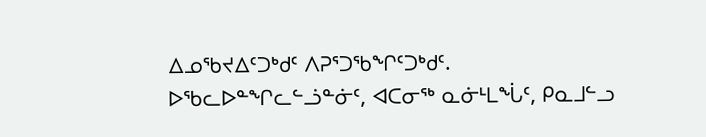ᐃᓄᖃᔪᐃᑦᑐᒃᑯᑦ ᐱᕈᕐᑐᖃᖏᑦᑐᒃᑯᑦ.
ᐅᖃᓚᐅᓐᖏᓚᓪᓘᓐᓃᑦ, ᐊᑕᓂᖅ ᓇᓃᒻᒪᖔᑦ, ᑭᓇᒧᓪᓗ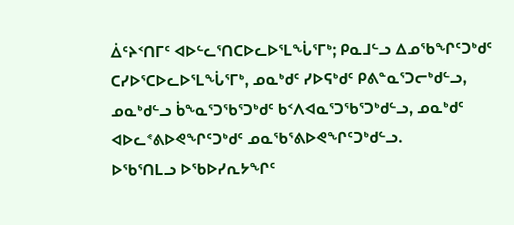ᐄᑦᔨᑉᑎᒥᑦ ᐊᐅᓪᓚᕐᑎᑕᐅᓚᐅᕐᒪᖔᕐᒥᒃ; ᑭᓇᒧᓪᓗ ᐃᓄᖃᖏᑦᑐᒃᑯᑦ ᑕᓯᐅᕐᑕᐅᓚᐅᕐᒪᖔᕐᒥᒃ, ᓄᓇᒃᑯᑦ ᓯᐅᕋᒃᑯᑦ ᑭᕕᓐᓇᕐᑐᓕᒃᑯᓪᓗ, ᓄᓇᒃᑯᓪᓗ ᑳᖕᓇᕐᑐᖃᕐᑐᒃᑯᑦ ᑲᑉᐱᐊᓇᕐᑐᖃᕐᑐᒃᑯᓪᓗ, ᓄᓇᒃᑯᑦ ᐊᐅᓚᕝᕕᐅᕙᖏᑦᑐᒃᑯᑦ ᓄᓇᖃᕐᕕᐅᕙᖏᑦᑐᒃᑯᓪᓗ.
ᐅᖃᕐᑎᒪᓗ ᐅᖃᐅᓯᕆᔭᖏᑦ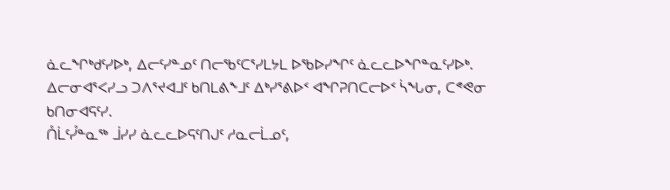ᓈᓚᖏᒃᑯᑦᓯᐅᒃ, ᐃᓕᑦᓯᓐᓄᑦ ᑎᓕᖃᑦᑕᕐᓯᒪᔭᒪ ᐅᖃᐅᓯᖏᑦ ᓈᓚᓚᐅᖏᓐᓇᑦᓯᐅᒃ.
ᐃᓕᓂᐊᕐᐸᓯᓗ ᑐᐱᕐᔪᐊᒧᑦ ᑲᑎᒪᕕᖕᒧᑦ ᐃᒃᓯᕐᕕᐅᑉ ᐊᖏᕈᑎᑕᓕᐅᑉ ᓵᖓᓂ, ᑕᕝᕙᓂ ᑲᑎᓂᐊᕋᑦᓯ.
ᑍᒫᑦᓮᓐᓇᖅ ᒨᓯᓯ ᓈᓚᓚᐅᕋᑦᑎᒍᑦ ᓱᓇᓕᒫᓄᑦ,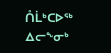ᑍᒫᒃᑕᐅᖅ ᐃᓕᖕᓂᒃ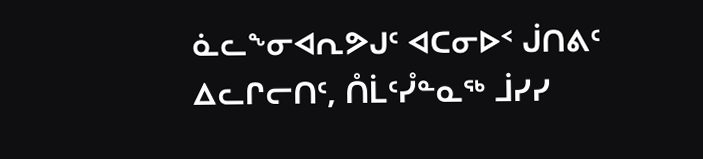ᓈᓚᖕᓂᐊᕆᕗᒍᑦ ᐊᑕᓂᐅᑉ ᒎᑎᕕᑦ ᐃᓚᒋᓕᑎᑦ, ᑍᒫᑦᓮᓐᓇᖅ ᒨᓯᓯ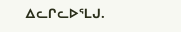ᐃᓚᒋᓚᐅᕐᒪᒍ.